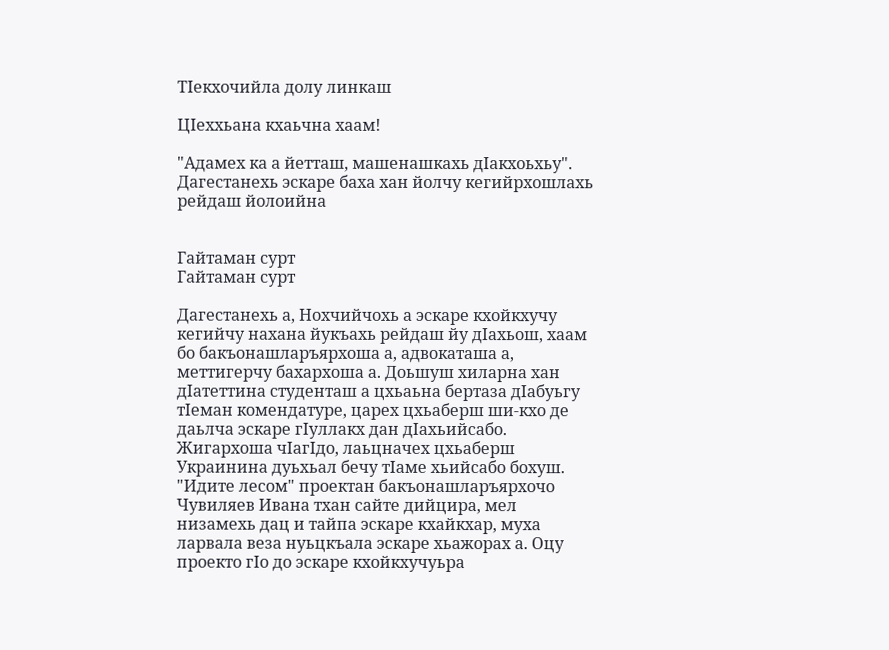ТIекхочийла долу линкаш

ЦIеххьана кхаьчна хаам!

"Адамех ка а йетташ, машенашкахь дIакхоьхьу". Дагестанехь эскаре баха хан йолчу кегийрхошлахь рейдаш йолоийна


Гайтаман сурт
Гайтаман сурт

Дагестанехь а, Нохчийчохь а эскаре кхойкхучу кегийчу нахана йукъахь рейдаш йу дӀахьош, хаам бо бакъонашларъярхоша а, адвокаташа а, меттигерчу бахархоша а. Доьшуш хиларна хан дIатеттина студенташ а цхьаьна бертаза дIабуьгу тIеман комендатуре, царех цхьаберш ши-кхо де даьлча эскаре гIуллакх дан дIахьийсабо. Жигархоша чӀагӀдо, лаьцначех цхьаберш Украинина дуьхьал бечу тӀаме хьийсабо бохуш. "Идите лесом" проектан бакъонашларъярхочо Чувиляев Ивана тхан сайте дийцира, мел низамехь дац и тайпа эскаре кхайкхар, муха ларвала веза нуьцкъала эскаре хьажорах а. Оцу проекто гӀо до эскаре кхойкхучуьра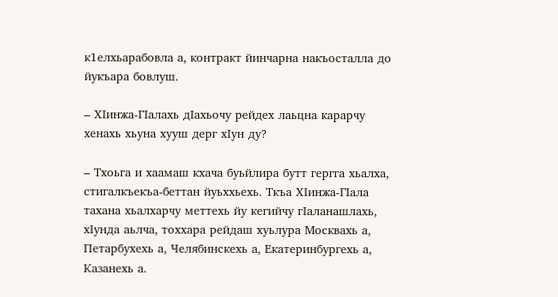к1елхьарабовла а, контракт йинчарна накъосталла до йукъара бовлуш.

– ХIинжа-ГIалахь дIахьочу рейдех лаьцна карарчу хенахь хьуна хууш дерг хIун ду?

– Тхоьга и хаамаш кхача буьйлира бутт гергга хьалха, стигалкъекъа-беттан йуьххьехь. Ткъа ХIинжа-ГIала тахана хьалхарчу меттехь йу кегийчу гIаланашлахь, хIунда аьлча, тоххара рейдаш хуьлура Москвахь а, Петарбухехь а, Челябинскехь а, Екатеринбургехь а, Казанехь а.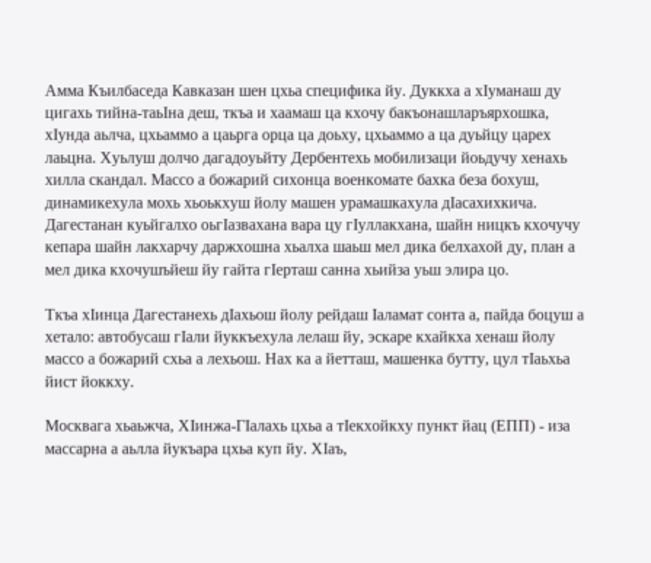Амма Къилбаседа Кавказан шен цхьа специфика йу. Дуккха а хӀуманаш ду цигахь тийна-таьӀна деш, ткъа и хаамаш ца кхочу бакъонашларъярхошка, хӀунда аьлча, цхьаммо а цаьрга орца ца доьху, цхьаммо а ца дуьйцу царех лаьцна. Хуьлуш долчо дагадоуьйту Дербентехь мобилизаци йоьдучу хенахь хилла скандал. Массо а божарий сихонца военкомате бахка беза бохуш, динамикехула мохь хьоькхуш йолу машен урамашкахула дIасахихкича. Дагестанан куьйгалхо оьгӀазвахана вара цу гӀуллакхана, шайн ницкъ кхочучу кепара шайн лакхарчу даржхошна хьалха шаьш мел дика белхахой ду, план а мел дика кхочушъйеш йу гайта гӀерташ санна хьийза уьш элира цо.

Ткъа хIинца Дагестанехь дӀахьош йолу рейдаш Ӏаламат сонта а, пайда боцуш а хетало: автобусаш гӀали йуккъехула лелаш йу, эскаре кхайкха хенаш йолу массо а божарий схьа а лехьош. Нах ка а йетташ, машенка бутту, цул тIаьхьа йист йоккху.

Москвага хьаьжча, ХIинжа-ГIалахь цхьа а тIекхойкху пункт йац (ЕПП) - иза массарна а аьлла йукъара цхьа куп йу. ХӀаъ,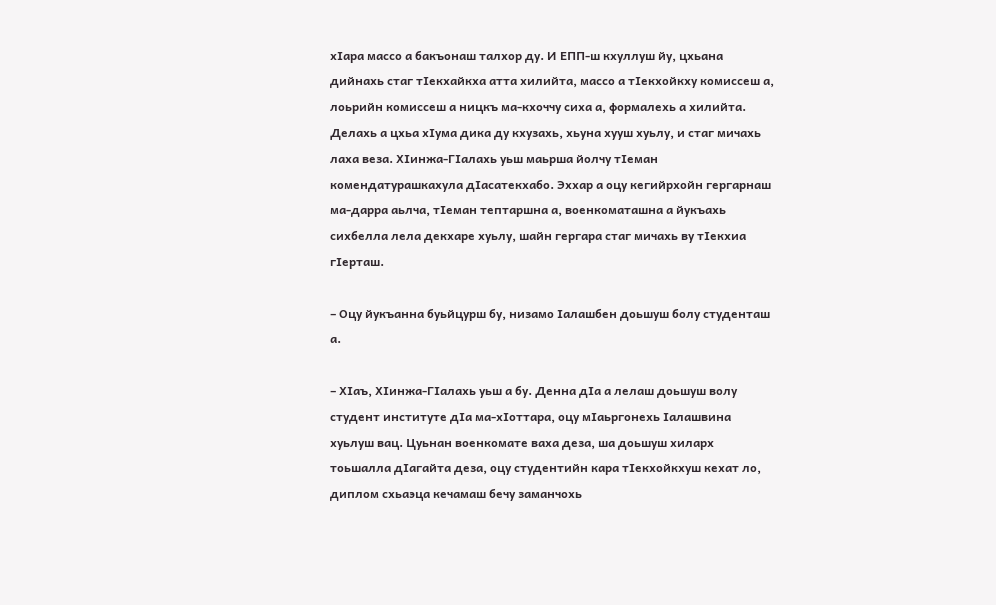хӀара массо а бакъонаш талхор ду. И ЕПП-ш кхуллуш йу, цхьана дийнахь стаг тIекхайкха атта хилийта, массо а тIекхойкху комиссеш а, лоьрийн комиссеш а ницкъ ма-кхоччу сиха а, формалехь а хилийта. Делахь а цхьа хIума дика ду кхузахь, хьуна хууш хуьлу, и стаг мичахь лаха веза. ХӀинжа-ГӀалахь уьш маьрша йолчу тIеман комендатурашкахула дIасатекхабо. Эххар а оцу кегийрхойн гергарнаш ма-дарра аьлча, тӀеман тептаршна а, военкоматашна а йукъахь сихбелла лела декхаре хуьлу, шайн гергара стаг мичахь ву тIекхиа гIерташ.

– Оцу йукъанна буьйцурш бу, низамо Iалашбен доьшуш болу студенташ а.

– ХIаъ, ХIинжа-ГIалахь уьш а бу. Денна дIа а лелаш доьшуш волу студент институте дIа ма-хIоттара, оцу мIаьргонехь Iалашвина хуьлуш вац. Цуьнан военкомате ваха деза, ша доьшуш хиларх тоьшалла дIагайта деза, оцу студентийн кара тIекхойкхуш кехат ло, диплом схьаэца кечамаш бечу заманчохь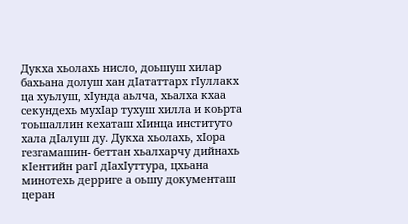Дукха хьолахь нисло, доьшуш хилар бахьана долуш хан дIататтарх гIуллакх ца хуьлуш, хIунда аьлча, хьалха кхаа секундехь мухӀар тухуш хилла и коьрта тоьшаллин кехаташ хӀинца институто хала дӀалуш ду. Дукха хьолахь, хӀора гезгамашин- беттан хьалхарчу дийнахь кӀентийн рагI дIахIуттура, цхьана минотехь дерриге а оьшу документаш церан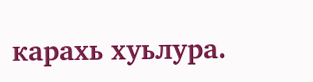карахь хуьлура.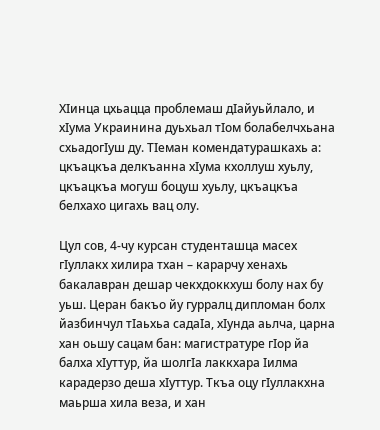ХӀинца цхьацца проблемаш дӀайуьйлало, и хӀума Украинина дуьхьал тӀом болабелчхьана схьадогIуш ду. ТIеман комендатурашкахь а: цкъацкъа делкъанна хӀума кхоллуш хуьлу, цкъацкъа могуш боцуш хуьлу, цкъацкъа белхахо цигахь вац олу.

Цул сов, 4-чу курсан студенташца масех гӀуллакх хилира тхан – карарчу хенахь бакалавран дешар чекхдоккхуш болу нах бу уьш. Церан бакъо йу гурралц дипломан болх йазбинчул тIаьхьа садаӀа, хӀунда аьлча, царна хан оьшу сацам бан: магистратуре гIор йа балха хIуттур, йа шолгӀа лаккхара Iилма карадерзо деша хIуттур. Ткъа оцу гIуллакхна маьрша хила веза, и хан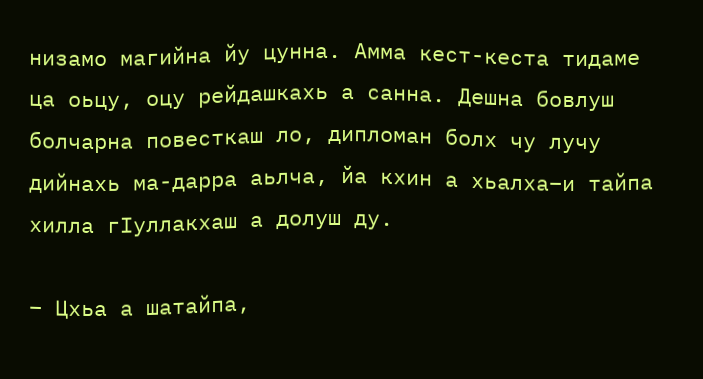низамо магийна йу цунна. Амма кест-кеста тидаме ца оьцу, оцу рейдашкахь а санна. Дешна бовлуш болчарна повесткаш ло, дипломан болх чу лучу дийнахь ма-дарра аьлча, йа кхин а хьалха–и тайпа хилла гӀуллакхаш а долуш ду.

– Цхьа а шатайпа,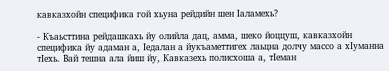кавказхойн специфика гой хьуна рейдийн шен Ӏаламехь?

- Къаьсттина рейдашкахь йу олийла дац, амма, шеко йоццуш, кавказхойн специфика йу адаман а, Ӏедалан а йукъаметтигех лаьцна долчу массо а хӀуманна тӀехь. Вай тешна ала йиш йу, Кавказехь полисхоша а, тIеман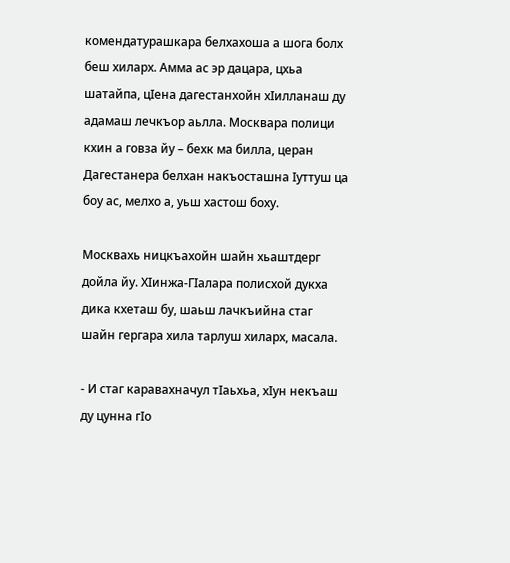комендатурашкара белхахоша а шога болх беш хиларх. Амма ас эр дацара, цхьа шатайпа, цӀена дагестанхойн хӀилланаш ду адамаш лечкъор аьлла. Москвара полици кхин а говза йу – бехк ма билла, церан Дагестанера белхан накъосташна Iуттуш ца боу ас, мелхо а, уьш хастош боху.

Москвахь ницкъахойн шайн хьаштдерг дойла йу. ХIинжа-ГIалара полисхой дукха дика кхеташ бу, шаьш лачкъийна стаг шайн гергара хила тарлуш хиларх, масала.

- И стаг каравахначул тIаьхьа, хIун некъаш ду цунна гIо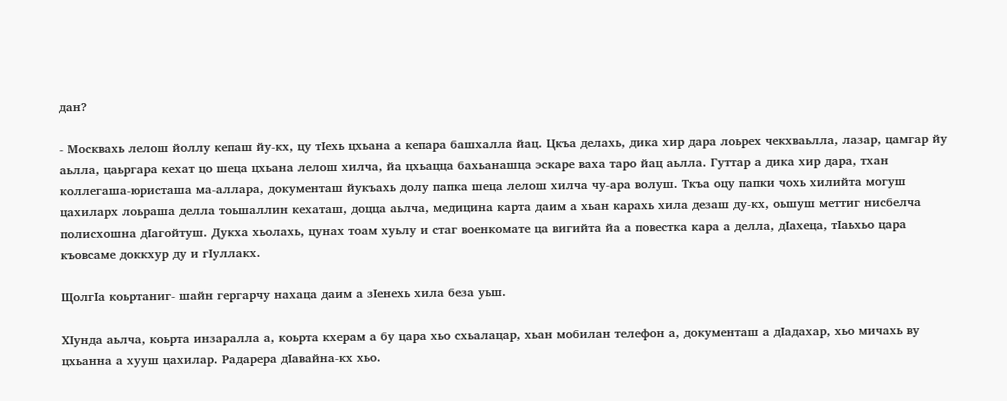дан?

- Москвахь лелош йоллу кепаш йу-кх, цу тIехь цхьана а кепара башхалла йац. Цкъа делахь, дика хир дара лоьрех чекхваьлла, лазар, цамгар йу аьлла, цаьргара кехат цо шеца цхьана лелош хилча, йа цхьацца бахьанашца эскаре ваха таро йац аьлла. Гуттар а дика хир дара, тхан коллегаша-юристаша ма-аллара, документаш йукъахь долу папка шеца лелош хилча чу-ара волуш. Ткъа оцу папки чохь хилийта могуш цахиларх лоьраша делла тоьшаллин кехаташ, доцца аьлча, медицина карта даим а хьан карахь хила дезаш ду-кх, оьшуш меттиг нисбелча полисхошна дIагойтуш. Дукха хьолахь, цунах тоам хуьлу и стаг военкомате ца вигийта йа а повестка кара а делла, дӀахеца, тӀаьхьо цара къовсаме доккхур ду и гIуллакх.

ЩолгIа коьртаниг- шайн гергарчу нахаца даим а зIенехь хила беза уьш.

ХӀунда аьлча, коьрта инзаралла а, коьрта кхерам а бу цара хьо схьалацар, хьан мобилан телефон а, документаш а дӀадахар, хьо мичахь ву цхьанна а хууш цахилар. Радарера дӀавайна-кх хьо.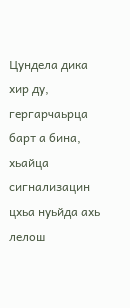Цундела дика хир ду, гергарчаьрца барт а бина, хьайца сигнализацин цхьа нуьйда ахь лелош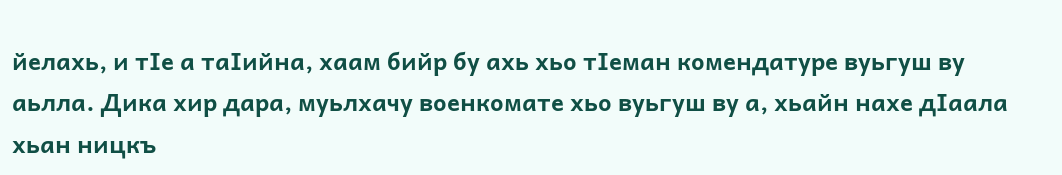йелахь, и тӀе а таӀийна, хаам бийр бу ахь хьо тIеман комендатуре вуьгуш ву аьлла. Дика хир дара, муьлхачу военкомате хьо вуьгуш ву а, хьайн нахе дIаала хьан ницкъ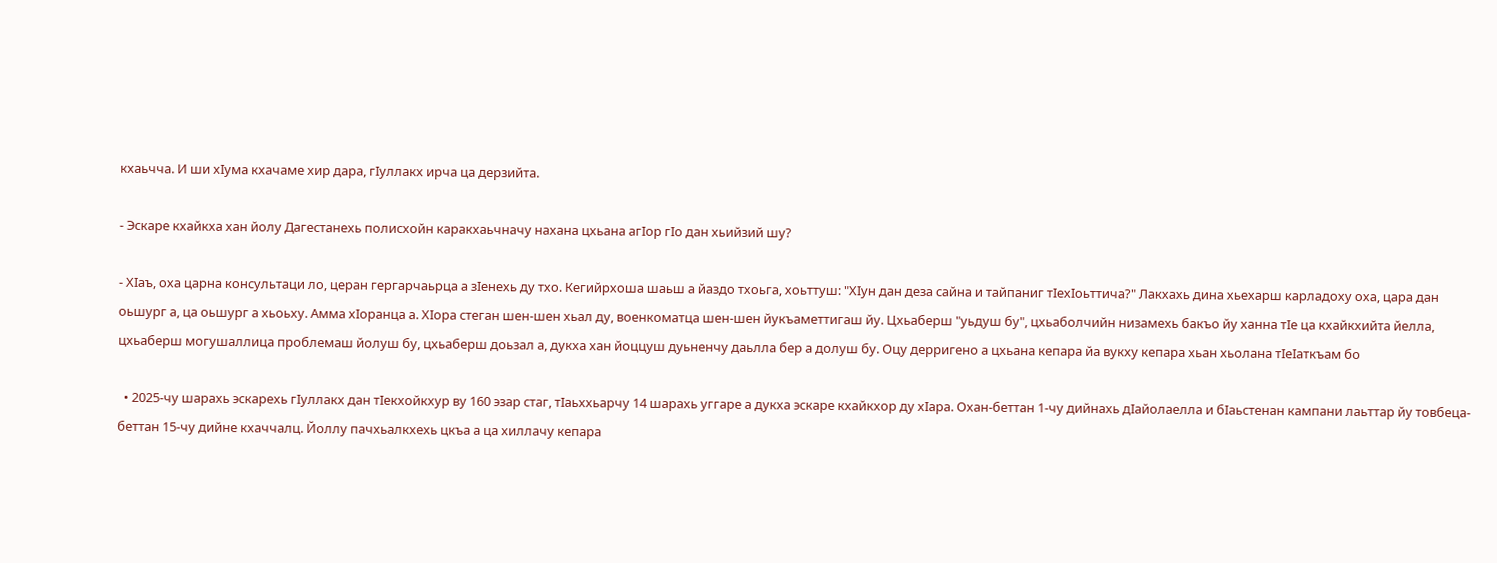кхаьчча. И ши хIума кхачаме хир дара, гIуллакх ирча ца дерзийта.

- Эскаре кхайкха хан йолу Дагестанехь полисхойн каракхаьчначу нахана цхьана агIор гIо дан хьийзий шу?

- ХӀаъ, оха царна консультаци ло, церан гергарчаьрца а зӀенехь ду тхо. Кегийрхоша шаьш а йаздо тхоьга, хоьттуш: "ХӀун дан деза сайна и тайпаниг тӀехӀоьттича?" Лакхахь дина хьехарш карладоху оха, цара дан оьшург а, ца оьшург а хьоьху. Амма хIоранца а. ХӀора стеган шен-шен хьал ду, военкоматца шен-шен йукъаметтигаш йу. Цхьаберш "уьдуш бу", цхьаболчийн низамехь бакъо йу ханна тIе ца кхайкхийта йелла, цхьаберш могушаллица проблемаш йолуш бу, цхьаберш доьзал а, дукха хан йоццуш дуьненчу даьлла бер а долуш бу. Оцу дерригено а цхьана кепара йа вукху кепара хьан хьолана тӀеӀаткъам бо

  • 2025-чу шарахь эскарехь гIуллакх дан тIекхойкхур ву 160 эзар стаг, тӀаьххьарчу 14 шарахь уггаре а дукха эскаре кхайкхор ду хӀара. Охан-беттан 1-чу дийнахь дӀайолаелла и бIаьстенан кампани лаьттар йу товбеца-беттан 15-чу дийне кхаччалц. Йоллу пачхьалкхехь цкъа а ца хиллачу кепара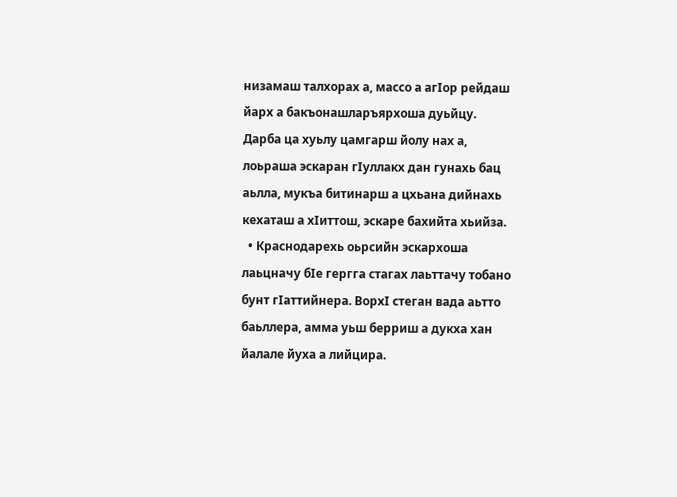низамаш талхорах а, массо а агӀор рейдаш йарх а бакъонашларъярхоша дуьйцу. Дарба ца хуьлу цамгарш йолу нах а, лоьраша эскаран гIуллакх дан гунахь бац аьлла, мукъа битинарш а цхьана дийнахь кехаташ а хIиттош, эскаре бахийта хьийза.
  • Краснодарехь оьрсийн эскархоша лаьцначу бӀе гергга стагах лаьттачу тобано бунт гIаттийнера. ВорхӀ стеган вада аьтто баьллера, амма уьш берриш а дукха хан йалале йуха а лийцира.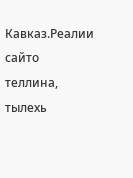Кавказ.Реалии сайто теллина, тылехь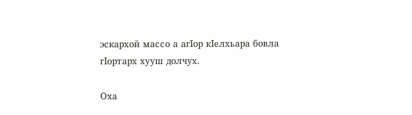эскархой массо а агӀор кӀелхьара бовла гӀортарх хууш долчух.

Оха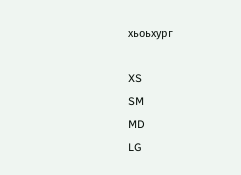хьоьхург

XS
SM
MD
LG